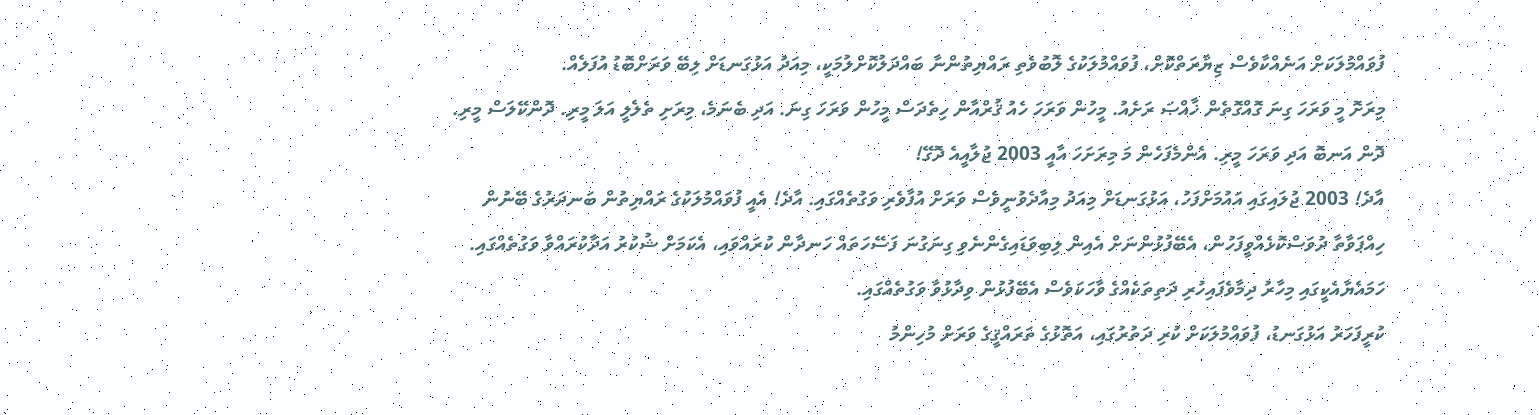ފުވައްމުލަކަށް އަނެއްކާވެސް ޒިޔާރަތްކޮށް، ފުވައްމުލަކުގެ ލޮބުވެތި ރައްޔިތުންނާ ބައްދަލުކޮށްލުމަކީ، މިއަދު އަޅުގަނޑަށް ލިބޭ ވަރަށްބޮޑު އުފަލެއް.
މިރަށޮ މީ ވަރަހަ ގިނަ ގޮއްގޮތެން ޚާއްޞަ ރަށެއު. މީހުން ވަރަހަ ހެއު ޤުރްއާން ހިތެދަސް މީހުން ވަރަހަ ގިނަ. އަދި ބެނަމެ، މިރަށި ތެލެލީ އަލަ މީރި. ދޮންކޭލަސް މީރި. ދޮން އަނބޮ އަދި ވަރަހަ މީރި. އެންމެފަހެން މަ މިރަށަހަ އާއީ 2003 ޖުލާއީއެ ދޮގޭ!
އާދެ! 2003 ޖުލައިގައި އައުމަށްފަހު، އަޅުގަނޑަށް މިއަދު މިއާދެވުނީވެސް ވަރަށް އުފާވެރި ވަގުތެއްގައި. އާދެ! އެއީ ފުވައްމުލަކުގެ ރައްޔިތުން ބަނދަރުގެ ބޭނުން ހިއްޕަވާތާ ދުވަސްކޮޅެއްވީފަހުން، އެބޭފުޅުންނަށް އެއިން ލިބިވަޑައިގެންނެވި ގިނަގުނަ ފަސޭހަތައް ހަނދާން ކުރައްވައި، އެކަމަށް ޝުކުރު އަދާކުރައްވާ ވަގުތެއްގައި. ހަމައެޔާއެކީގައި މިހާރު ދިމާވެފައިހުރި ދަތިތަކެއްގެ ވާހަކަވެސް އެބޭފުޅުން ވިދާޅުވާ ވަގުތެއްގައި.
ކުރީފަހަރު އަޅުގަނޑު، ފުވައްމުލަކަށް ކުރި ދަތުރުގައި، އަތޮޅުގެ ތަރައްޤީގެ ވަރަށް މުހިންމު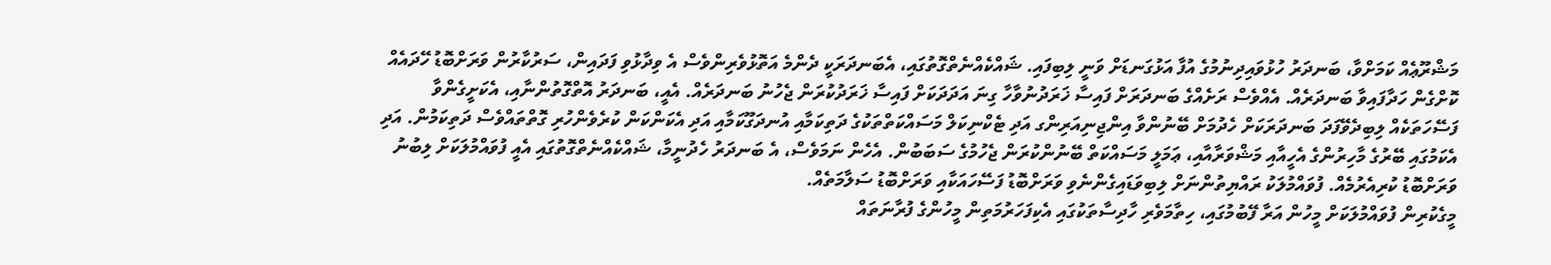މަޝްރޫޢެއް ކަމަށްވާ، ބަނދަރު ހުޅުވައިދިނުމުގެ އުފާ އަޅުގަނޑަށް ވަނީ ލިބިފައި. ޝައްކެއްނެތްގޮތުގައި، އެބަނދަރަކީ ދެންމެ އަތޮޅުވެރިންވެސް އެ ވިދާޅުވި ފަދައިން، ސަރުކާރުން ވަރަށްބޮޑު ހޭދައެއް ކޮށްގެން ހަދާފައިވާ ބަނދަރެއް. އެއްވެސް ރަށެއްގެ ބަނދަރަށް ފައިސާ ޚަރަދުނުވާހާ ގިނަ އަދަދަކަށް ފައިސާ ޚަރަދުކުރަން ޖެހުނު ބަނދަރެއް. އެއީ، ބަނދަރު އޮތްގޮތުންނާއި، އެކަށީގެންވާ ފަސޭހަތަކެއް ލިބިދެވޭފަދަ ބަނދަރަކަށް ހެދުމަށް ބޭނުންވާ އިންޖިނިއަރިންގ އަދި ޓެކްނިކަލް މަސައްކަތްތަކުގެ ދަތިކަމާއި އުނދަގޫކަމާއި އަދި އެކަންކަން ކުރެވެންހުރި ގޮތްތައްވެސް ދަތިކަމުން. އަދި އެކަމުގައި ބޭރުގެ މާހިރުންގެ އެހީއާއި މަޝްވަރާއާއި، ޢަމަލީ މަސައްކަތް ބޭނުންކުރަން ޖެހުމުގެ ސަބަބުން. އެހެން ނަމަވެސް، އެ ބަނދަރު ހެދުނީމާ، ޝައްކެއްނެތްގޮތުގައި އެއީ ފުވައްމުލަކަށް ލިބުނު ވަރަށްބޮޑު ކުރިއެރުމެއް. ފުވައްމުލަކު ރައްޔިތުންނަށް ލިބިވަޑައިގެންނެވި ވަރަށްބޮޑު ފަސޭހައަކާއި ވަރަށްބޮޑު ސަލާމަތެއް.
މީގެކުރިން ފުވައްމުލަކަށް މީހުން އަރާ ފޭބުމުގައި، ހިތާމަވެރި ހާދިސާތަކުގައި އެކިފަހަރުމަތިން މީހުންގެ ފުރާނަތައް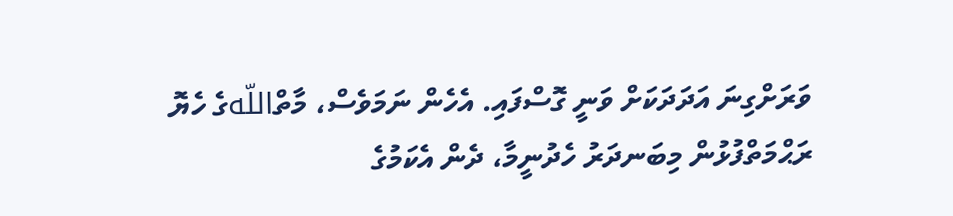ވަރަށްގިނަ އަދަދަކަށް ވަނީ ގޮސްފައި. އެހެން ނަމަވެސް، މާތްاللّهގެ ހެޔޮ ރަޙްމަތްފުޅުން މިބަނދަރު ހެދުނީމާ، ދެން އެކަމުގެ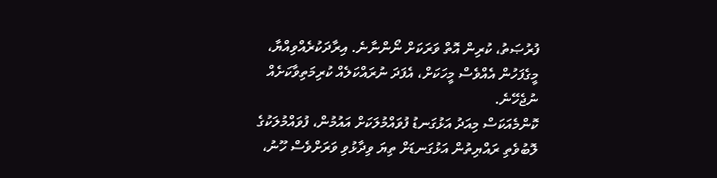ފުރުޞަތު، ކުރިން އޮތް ވަރަކަށް ނޯންނާނެ. އިރާދަކުރެއްވިއްޔާ، މީގެފަހުން އެއްވެސް މީހަކަށް، އެފަދަ ނުރައްކަލެއް ކުރިމަތިވާކަށެއް ނުޖެހޭނެ.
ކޮންމެއަކަސް މިއަދު އަޅުގަނޑު ފުވައްމުލަކަށް އައުމުން، ފުވައްމުލަކުގެ ލޮބުވެތި ރައްޔިތުން އަޅުގަނޑަށް ތިޔަ ވިދާޅުވި ވަރަށްވެސް ހޫނު،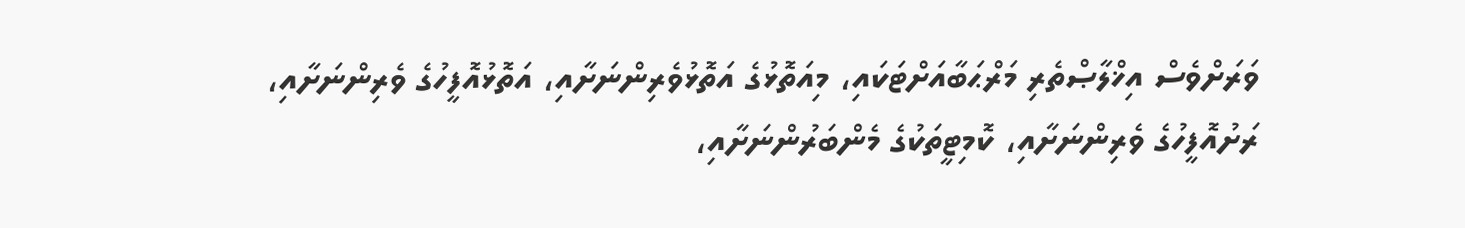ވަރަށްވެސް އިޚްލާޞްތެރި މަރްޙަބާއަށްޓަކައި، މިއަތޮޅުގެ އަތޮޅުވެރިންނަށާއި، އަތޮޅުއޮފީހުގެ ވެރިންނަށާއި، ރަށުއޮފީހުގެ ވެރިންނަށާއި، ކޮމިޓީތަކުގެ މެންބަރުންނަށާއި،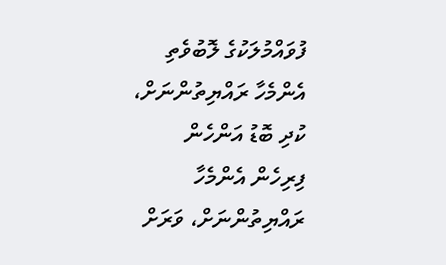ފުވައްމުލަކުގެ ލޮބުވެތި އެންމެހާ ރައްޔިތުންނަށް، ކުދި ބޮޑު އަންހެން ފިރިހެން އެންމެހާ ރައްޔިތުންނަށް، ވަރަށް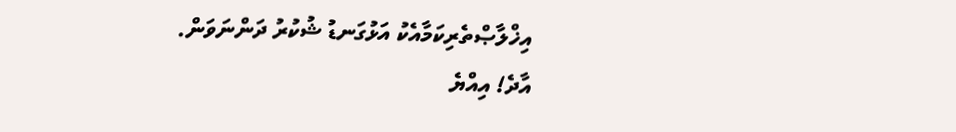އިޚްލާޞްތެރިކަމާއެކު އަޅުގަނޑު ޝުކުރު ދަންނަވަން.
އާދެ! އިއްޔެ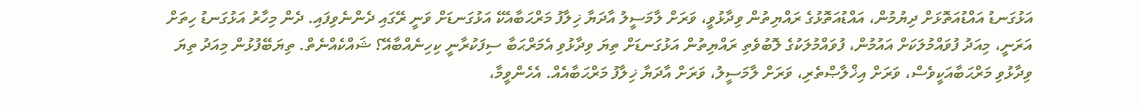އަޅުގަނޑު އައްޑުއަތޮޅަށް ދިޔުމުން، އައްޑުއަތޮޅުގެ ރައްޔިތުން ވިދާޅުވީ، ވަރަށް ލާމަސީލު އާދަޔާ ޚިލާފު މަރްޙަބާއެކޭ އަޅުގަނޑަށް ވަނީ ރޭގައި ދެންނެވިފައި. ދެން މިހާރު އަޅުގަނޑު ހިތަށް އަރަނީ، މިއަދު ފުވައްމުލަކަށް އައުމުން، ފުވައްމުލަކުގެ ލޮބުވެތި ރައްޔިތުން އަޅުގަނޑަށް ތިޔަ ވިދާޅުވި އެމަރްޙަބާ ސިފަކުރާނީ ކިހިނެއްބާއޭ؟ ޝައްކެއްނެތް. ތިޔަބޭފުޅުން މިއަދު ތިޔަ ވިދާޅުވި މަރްޙަބާއަކީވެސް، ވަރަށް އިޚްލާޞްތެރި، ވަރަށް ލާމަސީލު، ވަރަށް އާދަޔާ ޚިލާފު މަރްޙަބާއެއް. އެހެންވީމާ،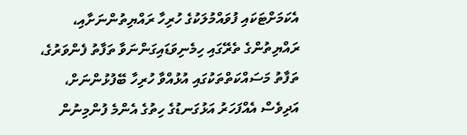އެކަމަށްޓަކައި ފުވައްމުލަކުގެ ހުރިހާ ރައްޔިތުންނަށާއި، ރައްޔިތުންގެ ތެރޭގައި ހިމެނިވަޑައިގަންނަވާ ތަފާތު ފެންވަރުގެ، ތަފާތު މަސައްކަތްތަކުގައި އުޅުއްވާ ހުރިހާ ބޭފުޅުންނަށް، އަދިވެސް އެއްފަހަރު އަޅުގަނޑުގެ ހިތުގެ އެންމެ ފުންމިނުން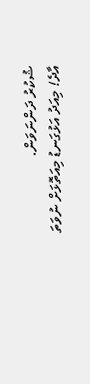ޝުކުރު ދަންނަވަން.
އާދެ! މިއަދު އަޅުގަނޑު މިއަތޮޅަށް ނުވަތަ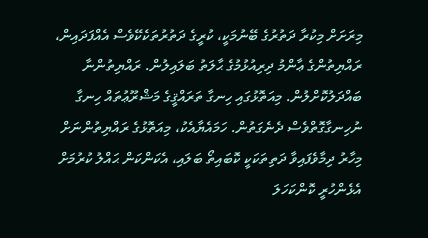މިރަށަށް މިކުރާ ދަތުރުގެ ބޭނުމަކީ، ކުރީގެ ދަތުރުތަކެކޭވެސް އެއްފަދައިން، ރައްޔިތުންގެ ޢާންމު ދިރިއުޅުމުގެ ޙާލަތު ބަލައިލުން. ރައްޔިތުންނާ ބައްދަލުކޮށްލުން. މިއަތޮޅުގައި ހިނގާ ތަރައްޤީގެ މަޝްރޫޢުތައް ހިނގާ ނުހިނގާގޮތްވެސް ދެނެގަތުން. ހަމައެޔާއެކު، މިއަތޮޅުގެ ރައްޔިތުންނަށް މިހާރު ދިމާވެފައިވާ ދަތިތަކަކީ ކޮބައިތޯ ބަލައި، އެކަންކަން ޙައްލު ކުރުމަށް އެޅެންހުރީ ކޮންކަހަލަ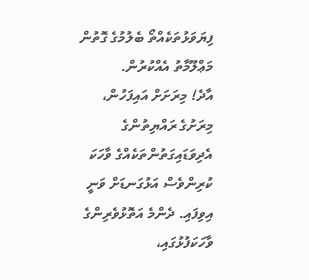ފިޔަވަޅުތަކެއްތޯ ބެލުމުގެ ގޮތުން މަޢްލޫމާތު އެއްކުރުން.
އާދެ! މިރަށަށް އައިފަހުން، މިރަށުގެ ރައްޔިތުންގެ އެދިވަޑައިގަތުންތަކެއްގެ ވާހަކަ ކުރިންވެސް އަޅުގަނޑަށް ވަނީ އިވިފައި. ދެންމެ އަތޮޅުވެރިންގެ ވާހަކަފުޅުގައި،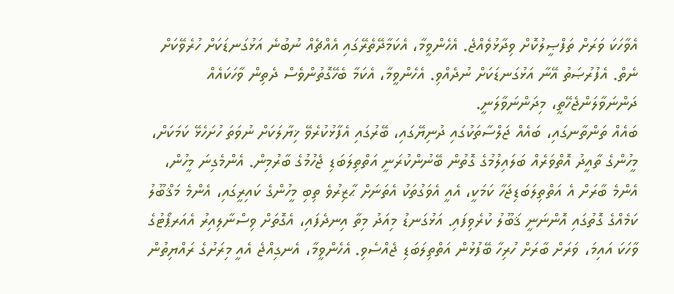އެވާހަކަ ވަރަށް ތަފްޞީލުކޮށް ވިދާޅުވެއްޖެ. އެހެންވީމާ، އެކަމާދޭތެރޭގައި އެއްޗެއް ނުބުނެ އަޅުގަނޑަކަށް ހުރެވޭކަށް ނެތް. އެފުރުޞަތު އޭނާ އަޅުގަނޑަކަށް ނުދެއްވި. އެހެންވީމާ، އެކަމާ ބެހޭގޮތުންވެސް ދެތިން ވާހަކައެއް ދަންނަވާލަންޖެހޭތީ، މިދަންނަވާލަނީ.
ބައެއް ތަންތާނގައި، ބައެއް ޖަލްސާތަކުގައި ދުނިޔޭގައި، ބޭރުގައި އެފާޅުކުރެވޭ ޚިޔާލަކަށް ނުވަތަ ހުށަހެޅޭ ކަމަކަށް، މީހުންގެ ތާއީދު އޮތްވަރެއް ބަލައިލުމުގެ ގޮތުން ބޭނުންކުރަނީ އަތްތިލަބަޑި ޖެހުމުގެ ބާރުމިން. އެންމެގިނަ މީހުން، އެންމެ ބާރަށް އެ އަތްތިލަބަޑިޖަހާ ކަމަކީ، އެއީ އެވަގުތަކު އެތަނަށް ޙާޒިރުވެ ތިބި މީހުންގެ ކައިރީގައި، އެންމެ މަޤްބޫލު ކަމެއްގެ ގޮތުގައި އޮންނަނީ ޤަބޫލު ކުރެވިފައި. އަޅުގަނޑު މިއަދު މިތާ އިނދެފައި، އެގޮތަށް ވިސްނާލިއިރު އެއަރޕޯޓުގެ ވާހަކަ އައިމަ، ވަރަށް ބާރަށް ހުރިހާ ބޭފުޅުން އަތްތިލަބަޑި ޖެއްސެވި. އެހެންވީމާ، އެނގިއްޖެ އެއީ މިރަށުގެ ރައްޔިތުން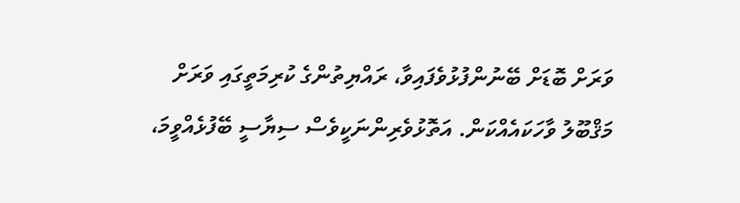ވަރަށް ބޮޑަށް ބޭނުންފުޅުވެފައިވާ، ރައްޔިތުންގެ ކުރިމަތީގައި ވަރަށް މަޤްބޫލު ވާހަކައެއްކަން. އަތޮޅުވެރިންނަކީވެސް ސިޔާސީ ބޭފުޅެއްވީމަ،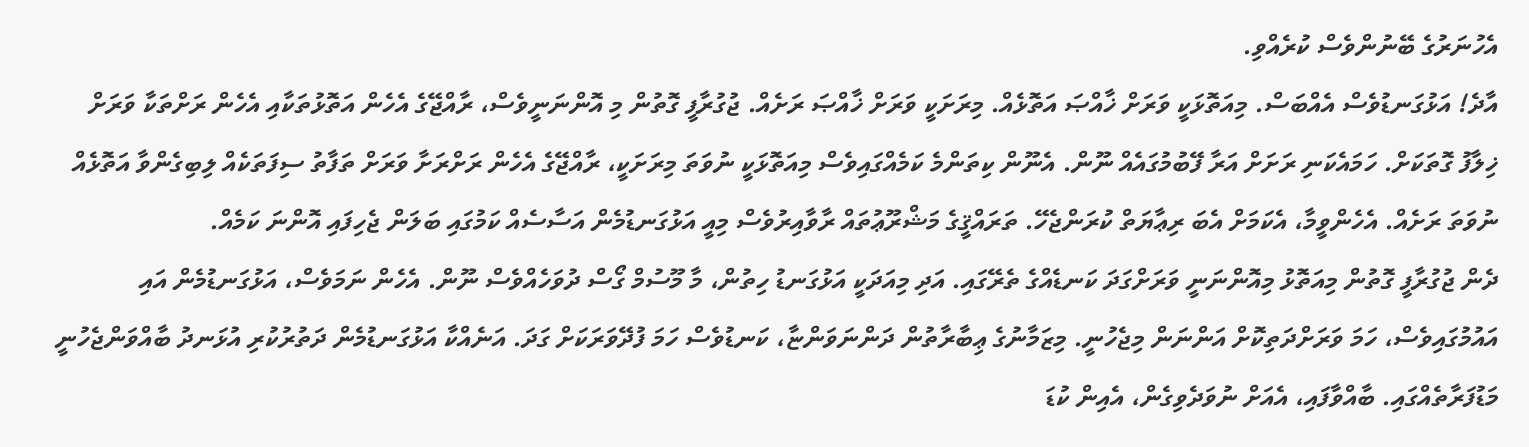އެހުނަރުގެ ބޭނުންވެސް ކުރެއްވި.
އާދެ! އަޅުގަނޑުވެސް އެއްބަސް. މިއަތޮޅަކީ ވަރަށް ޚާއްޞަ އަތޮޅެއް. މިރަށަކީ ވަރަށް ޚާއްޞަ ރަށެއް. ޖުގުރާފީ ގޮތުން މި އޮންނަނީވެސް، ރާއްޖޭގެ އެހެން އަތޮޅުތަކާއި އެހެން ރަށްތަކާ ވަރަށް ޚިލާފު ގޮތަކަށް. ހަމައެކަނި ރަށަށް އަރާ ފޭބުމުގައެއް ނޫން. އެނޫން ކިތަންމެ ކަމެއްގައިވެސް މިއަތޮޅަކީ ނުވަތަ މިރަށަކީ، ރާއްޖޭގެ އެހެން ރަށްރަށާ ވަރަށް ތަފާތު ސިފަތަކެއް ލިބިގެންވާ އަތޮޅެއް ނުވަތަ ރަށެއް. އެހެންވީމާ، އެކަމަށް އެބަ ރިޢާޔަތް ކުރަންޖެހޭ. ތަރައްޤީގެ މަޝްރޫޢުތައް ރާވާއިރުވެސް މިއީ އަޅުގަނޑުމެން އަސާސެއް ކަމުގައި ބަލަން ޖެހިފައި އޮންނަ ކަމެއް.
ދެން ޖުގުރާފީ ގޮތުން މިއަތޮޅު މިއޮންނަނީ ވަރަށްގަދަ ކަނޑެއްގެ ތެރޭގައި. އަދި މިއަދަކީ އަޅުގަނޑު ހިތުން، މާ މޫސުމް ގޯސް ދުވަހެއްވެސް ނޫން. އެހެން ނަމަވެސް، އަޅުގަނޑުމެން އައި އައުމުގައިވެސް، ހަމަ ވަރަށްދަތިކޮށް އަންނަން މިޖެހުނީ. މިޒަމާނުގެ ޢިބާރާތުން ދަންނަވަންޏާ، ކަނޑުވެސް ހަމަ ފުދޭވަރަކަށް ގަދަ. އަނެއްކާ އަޅުގަނޑުމެން ދަތުރުކުރި އުޅަނދު ބާއްވަންޖެހުނީ މަޑުފަރާތެއްގައި. ބާއްވާފައި، އެއަށް ނުވަދެވިގެން، އެއިން ކުޑަ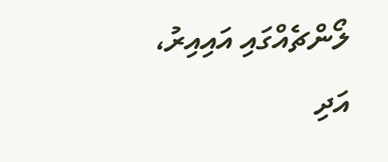ލޯންޗެއްގައި އައިއިރު، އަދި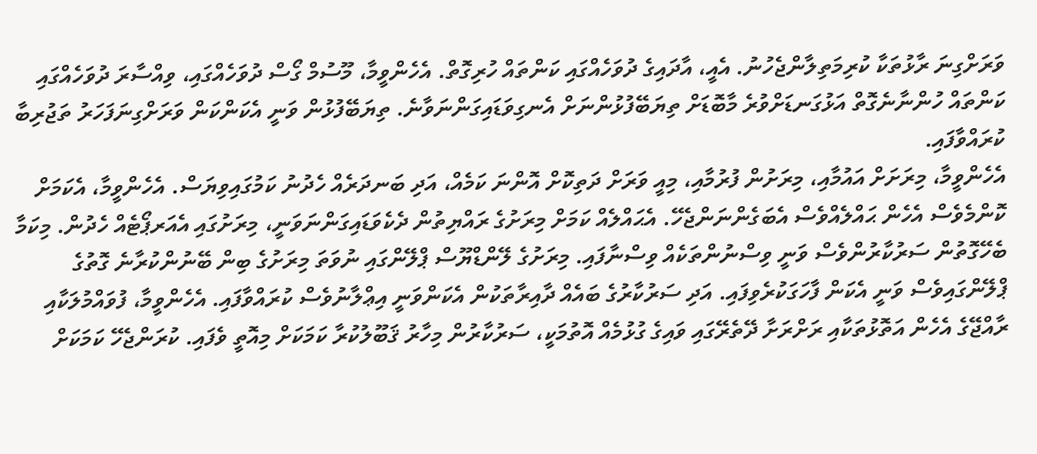ވަރަށްގިނަ ރާޅުތަކާ ކުރިމަތިލާންޖެހުނު. އެއީ، އާދައިގެ ދުވަހެއްގައި ކަންތައް ހުރިގޮތް. އެހެންވީމާ، މޫސުމް ގޯސް ދުވަހެއްގައި، ވިއްސާރަ ދުވަހެއްގައި ކަންތައް ހުންނާނެގޮތް އަޅުގަނޑަށްވުރެ މާބޮޑަށް ތިޔަބޭފުޅުންނަށް އެނގިވަޑައިގަންނަވާނެ. ތިޔަބޭފުޅުން ވަނީ އެކަންކަން ވަރަށްގިނަފަހަރު ތަޖުރިބާ ކުރައްވާފައި.
އެހެންވީމާ، މިރަށަށް އައުމާއި، މިރަށުން ފުރުމާއި، މިއީ ވަރަށް ދަތިކޮށް އޮންނަ ކަމެއް، އަދި ބަނދަރެއް ހެދުނު ކަމުގައިވިޔަސް. އެހެންވީމާ، އެކަމަށް ކޮންމެވެސް އެހެން ޙައްލެއްވެސް އެބަގެންނަންޖެހޭ. އެޙައްލެއް ކަމަށް މިރަށުގެ ރައްޔިތުން ދެކެވަޑައިގަންނަވަނީ، މިރަށުގައި އެއަރޕޯޓެއް ހެދުން. މިކަމާ ބެހޭގޮތުން ސަރުކާރުންވެސް ވަނީ ވިސްނުންތަކެއް ވިސްނާފައި. މިރަށުގެ ލޭންޑްޔޫސް ޕްލޭންގައި ނުވަތަ މިރަށުގެ ބިން ބޭނުންކުރާނެ ގޮތުގެ ޕްލޭންގައިވެސް ވަނީ އެކަން ފާހަގަކުރެވިފައި. އަދި ސަރުކާރުގެ ބައެއް ދާއިރާތަކުން އެކަންވަނީ އިޢްލާނުވެސް ކުރައްވާފައި. އެހެންވީމާ، ފުވައްމުލަކާއި ރާއްޖޭގެ އެހެން އަތޮޅުތަކާއި ރަށްރަށާ ދޭތެރޭގައި ވައިގެ ގުޅުމެއް އޮތުމަކީ، ސަރުކާރުން މިހާރު ޤަބޫލުކުރާ ކަމަކަށް މިއޮތީ ވެފައި. ކުރަންޖެހޭ ކަމަކަށް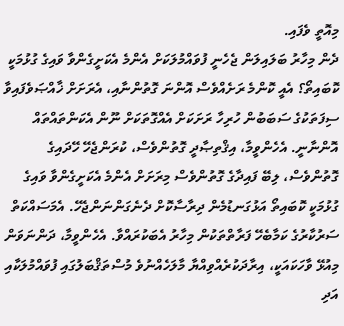މިއޮތީ ވެފައި.
ދެން މިހާރު ބަލައިލަން ޖެހެނީ ފުވައްމުލަކަށް އެންމެ އެކަށީގެންވާ ވައިގެ ގުޅުމަކީ ކޮބައިތޯ؟ އެއީ ކޮންމެ ރަށެއްވެސް އޮންނަ ގޮތުންނާއި، އެރަށަށް ޚާއްޞަވެފައިވާ ސިފަތަކުގެ ސަބަބުން ހުރިހާ ރަށަކަށް އެއްގޮތަކަށް ނޫން އެކަންތައްތައް އޮންނާނީ. އެހެންވީމާ، އިޤްތިޞާދީ ގޮތުންވެސް، ކުރަންޖެހޭ ހޭދައިގެ ގޮތުންވެސް، ލިބޭ ފައިދާގެ ގޮތުންވެސް މިރަށަށް އެންމެ އެކަށީގެންވާ ވައިގެ ގުޅުމަކީ ކޮބައިތޯ އަޅުގަނޑުމެން ދިރާސާކޮށް ދެނެގަންނަންޖެހޭ. އެމަސައްކަތް ސަރުކާރުގެ ކަމާބެހޭ ފަރާތްތަކުން މިހާރު އެބަކުރައްވާ. އެހެންވީމާ، ދަންނަވަން މިއުޅޭ ވާހަކައަކީ، އިރާދަކުރެއްވިއްޔާ މާލަހެއްނުވެ މުސްތަޤްބަލުގައި ފުވައްމުލަކާއި އަދި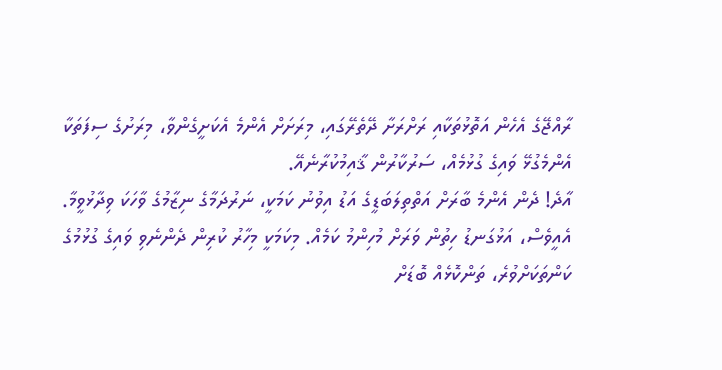ރާއްޖޭގެ އެހެން އަތޮޅުތަކާއި ރަށްރަށާ ދޭތެރޭގައި، މިރަށަށް އެންމެ އެކަށީގެންވާ، މިރަށުގެ ސިފަތަކާ އެންމެގުޅޭ ވައިގެ ގުޅުމެއް، ސަރުކާރުން ޤާއިމުކުރާނެއޭ.
އާދެ! ދެން އެންމެ ބާރަށް އަތްތިލަބަޑީގެ އަޑު އިވުނު ކަމަކީ، ނަރުދަމާގެ ނިޒާމުގެ ވާހަކަ ވިދާޅުވީމާ. އެއީވެސް، އަޅުގަނޑު ހިތުން ވަރަށް މުހިންމު ކަމެއް. މިކަމަކީ މިހާރު ކުރިން ދެންނެވި ވައިގެ ގުޅުމުގެ ކަންތަކަށްވުރެ، ތަންކޮޅެއް ބޮޑަށް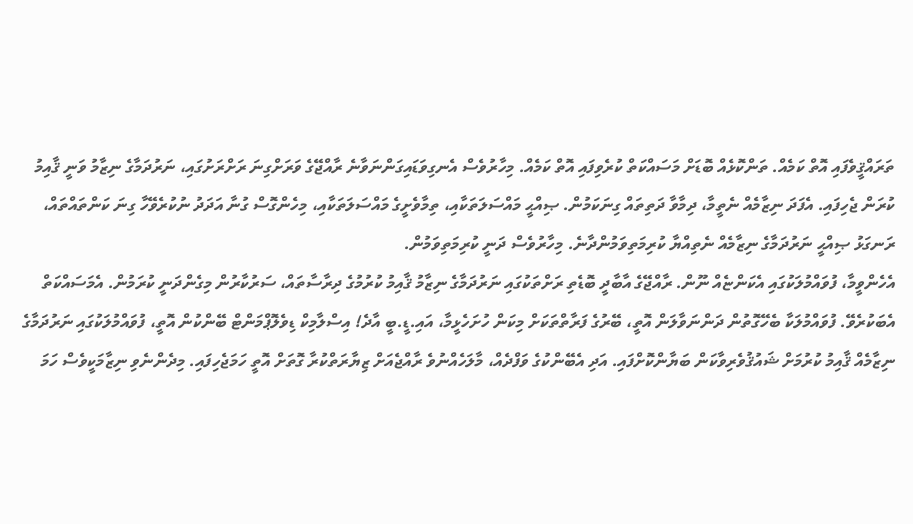ތަރައްޤީވެފައި އޮތް ކަމެއް. ތަންކޮޅެއް ބޮޑަށް މަސައްކަތް ކުރެވިފައި އޮތް ކަމެއް. މިހާރުވެސް އެނގިވަޑައިގަންނަވާނެ ރާއްޖޭގެ ވަރަށްގިނަ ރަށްރަށުގައި، ނަރުދަމާގެ ނިޒާމު ވަނީ ޤާއިމު ކުރަން ޖެހިފައި. އެފަދަ ނިޒާމެއް ނެތީމާ، ދިމާވާ ދަތިތައް ގިނަކަމުން. ޞިއްޙީ މައްސަލަތަކާއި، ތިމާވެށީގެ މައްސަލަތަކާއި، މިހެންގޮސް ގުނާ އަދަދު ނުކުރެވޭހާ ގިނަ ކަންތައްތައް، ރަނގަޅު ޞިއްޙީ ނަރުދަމާގެ ނިޒާމެއް ނެތިއްޔާ ކުރިމަތިވަމުންދާނެ. މިހާރުވެސް ދަނީ ކުރިމަތިވަމުން.
އެހެންވީމާ، ފުވައްމުލަކުގައި އެކަންޏެއް ނޫން. ރާއްޖޭގެ އާބާދީ ބޮޑެތި ރަށްތަކުގައި ނަރުދަމާގެ ނިޒާމު ޤާއިމު ކުރުމުގެ ދިރާސާތައް، ސަރުކާރުން މިގެންދަނީ ކުރަމުން. އެމަސައްކަތް އެބަކުރެވޭ. ފުވައްމުލަކާ ބެހޭގޮތުން ދަންނަވާލަން އޮތީ، ބޭރުގެ ފަރާތްތަކަށް މިކަން ހުށަހެޅީމާ، އައި.ޑީ.ބީ އާދެ! އިސްލާމިކް ޑިވެލޮޕްމަންޓް ބޭންކުން އޮތީ، ފުވައްމުލަކުގައި ނަރުދަމާގެ ނިޒާމެއް ޤާއިމު ކުރުމަށް ޝައުޤުވެރިވާކަން ބަޔާންކޮށްފައި. އަދި އެބޭންކުގެ ވަފްދެއް، މާލަހެއްނުވެ ރާއްޖެއަށް ޒިޔާރަތްކުރާ ގޮތަށް އޮތީ ހަމަޖެހިފައި. މިދެންނެވި ނިޒާމަކީވެސް ހަމަ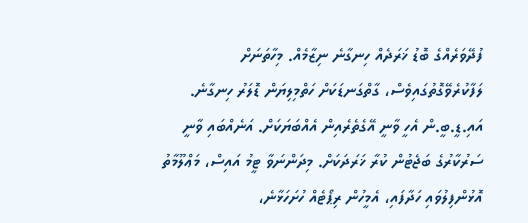ފުދޭވަރެއްގެ ބޮޑު ޚަރަދެއް ހިނގާނެ ނިޒާމެއް. މިހާތަނަށް ލަފާކުރެވޭގޮތުގައިވެސް، ގާތްގަނޑަކަށް ހަތްމިލިޔަން ޑޮލަރު ހިނގާނެ. އައި.ޑީ.ބީ.ން އެހީ ވާނީ އޭގެތެރެއިން އެއްބަޔަކަށް. އަނެއްބައި ވާނީ ސަރުކާރުގެ ބަޖެޓުން ކުރާ ޚަރަދަކަށް. މިދަންނަވާ ޓީމު އައިސް، މަޢްލޫމާތު އޮޅުންފިލުވައި ހަދާފައި، އެމީހުން ރިޕޯޓެއް ހުށަހަޅާނެ،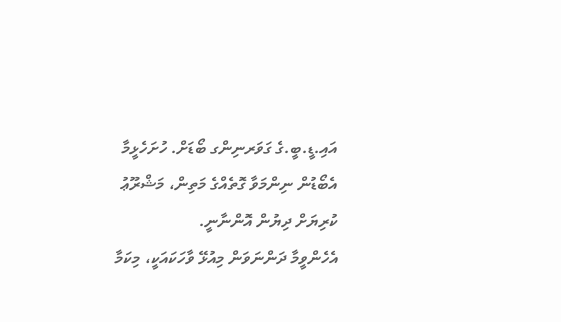އައި.ޑީ.ބީ.ގެ ގަވަރނިންގ ބޯޑަށް. ހުށަހެޅީމާ އެބޯޑުން ނިންމަވާ ގޮތެއްގެ މަތިން، މަޝްރޫޢު ކުރިޔަށް ދިޔުން އޮންނާނީ.
އެހެންވީމާ ދަންނަވަން މިއުޅޭ ވާހަކައަކީ، މިކަމާ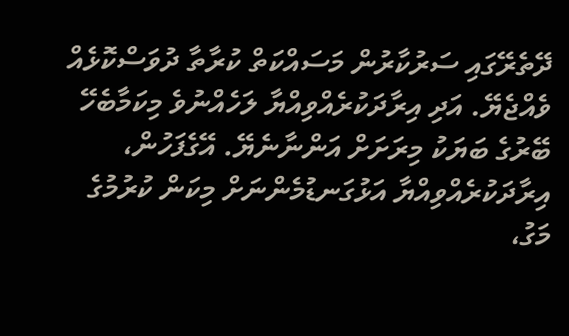ދޭތެރޭގައި ސަރުކާރުން މަސައްކަތް ކުރާތާ ދުވަސްކޮޅެއް ވެއްޖެޔޭ. އަދި އިރާދަކުރެއްވިއްޔާ ލަހެއްނުވެ މިކަމާބެހޭ ބޭރުގެ ބަޔަކު މިރަށަށް އަންނާނެޔޭ. އޭގެފަހުން، އިރާދަކުރެއްވިއްޔާ އަޅުގަނޑުމެންނަށް މިކަން ކުރުމުގެ މަގު،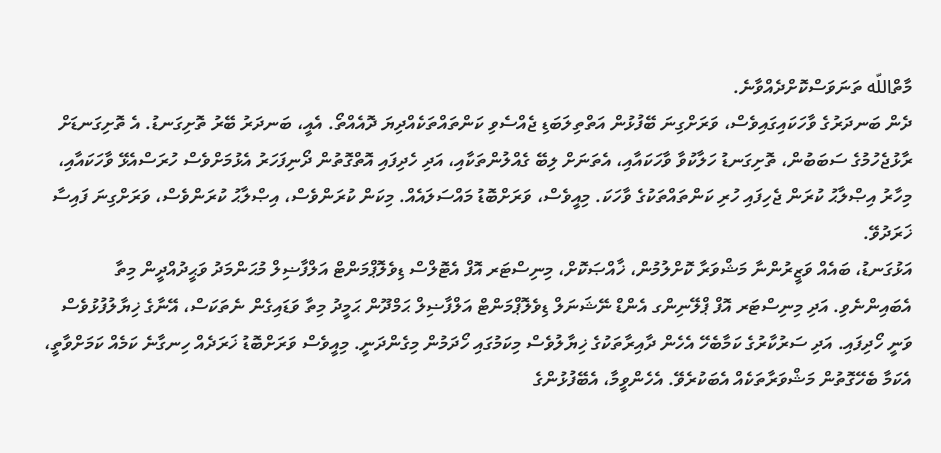މާތްاللّه ތަނަވަސްކޮށްދެއްވާނެ.
ދެން ބަނދަރުގެ ވާހަކައިގައިވެސް، ވަރަށްގިނަ ބޭފުޅުން އަތްތިލަބަޑި ޖެއްސެވި ކަންތައްތަކެއްދިޔަ ދޮއެއްތޯ. އެއީ، ބަނދަރު ބޭރު ތޮށިގަނޑު. އެ ތޮށިގަނޑަށް ރާޅުޖެހުމުގެ ސަބަބުން، ތޮށިގަނޑު ހަލާކުވާ ވާހަކައާއި، އެތަނަށް ލިބޭ ގެއްލުންތަކާއި، އަދި ހެދިފައި އޮތްގޮތުން ދޯނިފަހަރު އެޅުމަށްވެސް ހުރަސްއެޅޭ ވާހަކައާއި، މިހާރު އިޞްލާޙު ކުރަން ޖެހިފައި ހުރި ކަންތައްތަކުގެ ވާހަކަ. މިއީވެސް، ވަރަށްބޮޑު މައްސަލައެއް. މިކަން ކުރަންވެސް، އިޞްލާޙު ކުރަންވެސް، ވަރަށްގިނަ ފައިސާ ޚަރަދުވޭ.
އަޅުގަނޑު، ބައެއް ވަޒީރުންނާ މަޝްވަރާ ކޮށްލުމުން، ޚާއްޞަކޮށް، މިނިސްޓަރ އޮފް އެޓޮލްސް ޑިވެލޮޕްމަންޓް އަލްފާޟިލް މުޙަންމަދު ވަޙީދުއްދީން މިތާ އެބައިންނެވި. އަދި މިނިސްޓަރ އޮފް ޕްލޭނިންގ އެންޑް ނޭޝަނަލް ޑިވެލޮޕްމަންޓް އަލްފާޟިލް ޙަމްދޫން ޙަމީދު މިތާ ވަޑައިގެން ނެތަކަސް، އޭނާގެ ޚިޔާލުފުޅުވެސް ވަނީ ހޯދިފައި. އަދި ސަރުކާރުގެ ކަމާބެހޭ އެހެން ދާއިރާތަކުގެ ޚިޔާލުވެސް މިކަމުގައި ހޯދަމުން މިގެންދަނީ. މިއީވެސް ވަރަށްބޮޑު ޚަރަދެއް ހިނގާނެ ކަމެއް ކަމަށްވާތީ، އެކަމާ ބެހޭގޮތުން މަޝްވަރާތަކެއް އެބަކުރެވޭ. އެހެންވީމާ، އެބޭފުޅުންގެ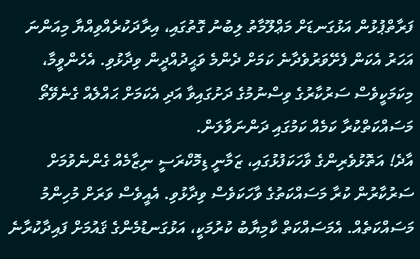ފަރާތްޕުޅުން އަޅުގަނޑަށް މަޢްލޫމާތު ލިބުނު ގޮތުގައި، އިރާދަކުރެއްވިއްޔާ މިއަންނަ އަހަރު އެކަން ފެށޭވަރުވެދާނެ ކަމަށް ދެންމެ ވަޙީދުއްދީން ވިދާޅުވި. އެހެންވީމާ، މިކަމަކީވެސް ސަރުކާރުގެ ވިސްނުމުގެ ދަށުގައިވާ އަދި އެކަމަށް ޙައްލެއް ގެނެވޭތޯ މަސައްކަތްކުރާ ކަމެއް ކަމުގައި ދަންނަވާލަން.
އާދެ! އަތޮޅުވެރިންގެ ވާހަކަފުޅުގައި، ޒަމާނީ ޑިމޮކްރަސީ ނިޒާމެއް ގެންނެވުމަށް ސަރުކާރުން ކުރާ މަސައްކަތުގެ ވާހަކަވެސް ވިދާޅުވި. އެއީވެސް ވަރަށް މުހިންމު މަސައްކަތެއް. އެމަސައްކަތް ކާމިޔާބު ކުރުމަކީ، އަޅުގަނޑުމެންގެ ޤައުމަށް ފައިދާކުރާނެ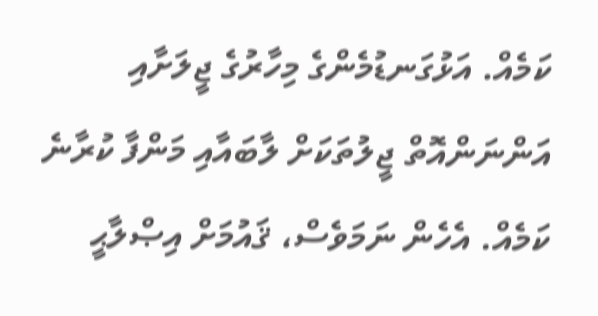ކަމެއް. އަޅުގަނޑުމެންގެ މިހާރުގެ ޖީލަށާއި އަންނަންއޮތް ޖީލުތަކަށް ލާބައާއި މަންފާ ކުރާނެ ކަމެއް. އެހެން ނަމަވެސް، ޤައުމަށް އިޞްލާޙީ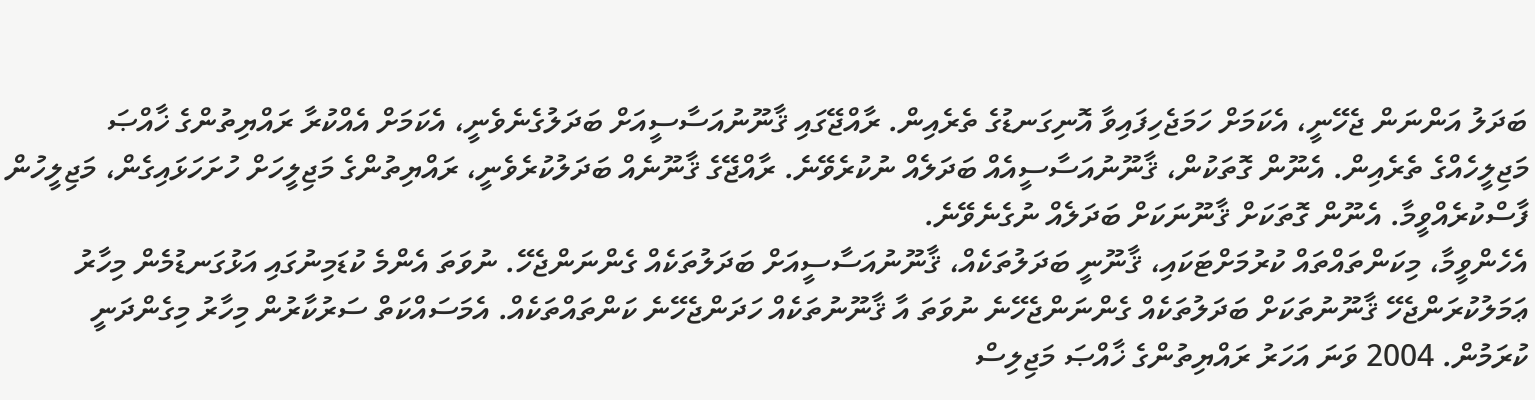ބަދަލު އަންނަން ޖެހޭނީ، އެކަމަށް ހަމަޖެހިފައިވާ އޮނިގަނޑުގެ ތެރެއިން. ރާއްޖޭގައި ޤާނޫނުއަސާސީއަށް ބަދަލުގެނެވެނީ، އެކަމަށް އެއްކުރާ ރައްޔިތުންގެ ޚާއްޞަ މަޖިލީހެއްގެ ތެރެއިން. އެނޫން ގޮތަކުން، ޤާނޫނުއަސާސީއެއް ބަދަލެއް ނުކުރެވޭނެ. ރާއްޖޭގެ ޤާނޫނެއް ބަދަލުކުރެވެނީ، ރައްޔިތުންގެ މަޖިލީހަށް ހުށަހަޅައިގެން، މަޖިލީހުން ފާސްކުރެއްވީމާ. އެނޫން ގޮތަކަށް ޤާނޫނަކަށް ބަދަލެއް ނުގެނެވޭނެ.
އެހެންވީމާ، މިކަންތައްތައް ކުރުމަށްޓަކައި، ޤާނޫނީ ބަދަލުތަކެއް، ޤާނޫނުއަސާސީއަށް ބަދަލުތަކެއް ގެންނަންޖެހޭ. ނުވަތަ އެންމެ ކުޑަމިނުގައި އަޅުގަނޑުމެން މިހާރު ޢަމަލުކުރަންޖެހޭ ޤާނޫނުތަކަށް ބަދަލުތަކެއް ގެންނަންޖެހޭނެ ނުވަތަ އާ ޤާނޫނުތަކެއް ހަދަންޖެހޭނެ ކަންތައްތަކެއް. އެމަސައްކަތް ސަރުކާރުން މިހާރު މިގެންދަނީ ކުރަމުން. 2004 ވަނަ އަހަރު ރައްޔިތުންގެ ޚާއްޞަ މަޖިލިސް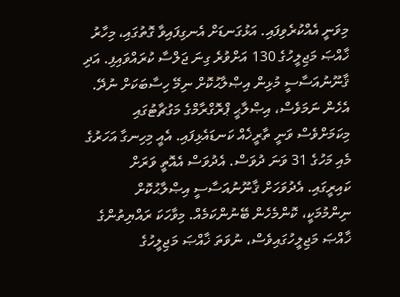މިވަނީ އެއްކުރެވިފައި. އަޅުގަނޑަށް އެނގިފައިވާ ގޮތުގައި، މިހާރު ޚާއްޞަ މަޖިލީހުގެ 130 އަށްވުރެ ގިނަ ޖަލްސާ ކުރައްވައިފި. އަދި ޤާނޫނުއަސާސީ މުޅިން އިޞްލާޙުކޮށް ނިމޭ ހިސާބަކަށް ނުދޭ. އެހެން ނަމަވެސް، އިޞްލާޙީ ޕްރޮގްރާމްގެ މަގުޗާޓުގައި މިކަމަށްވެސް ވަނީ ތާރީޚެއް ކަނޑައެޅިފައި. އެއީ މިހިނގާ އަހަރުގެ މެއި މަހުގެ 31 ވަނަ ދުވަސް. އެދުވަސް އެއޮތީ ވަރަށް ކައިރީގައި. އެދުވަހަށް ޤާނޫނުއަސާސީ އިޞްލާޙުކޮށް ނިންމުމަކީ، ކޮންމެހެން ބޭނުންކަމެއް. މިވާހަކަ ރައްޔިތުންގެ ޚާއްޞަ މަޖިލީހުގައިވެސް، ނުވަތަ ޚާއްޞަ މަޖިލީހުގެ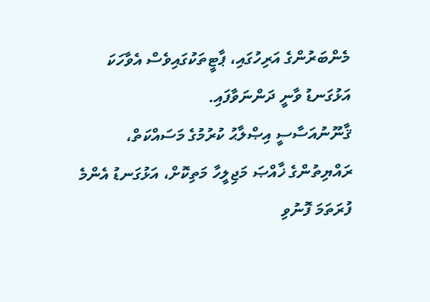މެންބަރުންގެ އަރިހުގައި، ޕާޓީތަކުގައިވެސް އެވާހަކަ އަޅުގަނޑު ވާނީ ދަންނަވާފައި.
ޤާނޫނުއަސާސީ އިޞްލާޙު ކުރުމުގެ މަސައްކަތް، ރައްޔިތުންގެ ޚާއްޞަ މަޖިލީހާ މަތިކޮށް، އަޅުގަނޑު އެންމެ ފުރަތަމަ ފޮނުވި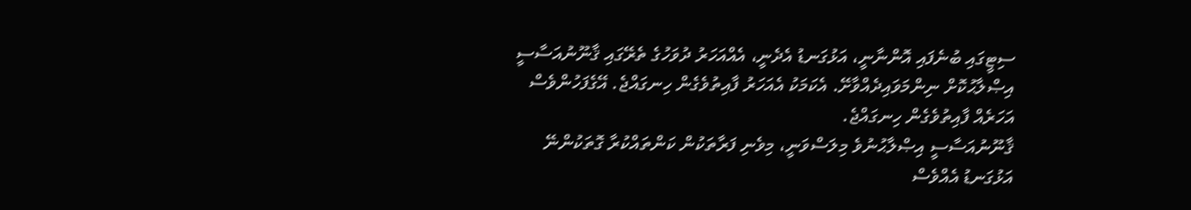ސިޓީގައި ބުނެފައި އޮންނާނީ، އަޅުގަނޑު އެދެނީ، އެއްއަހަރު ދުވަހުގެ ތެރޭގައި ޤާނޫނުއަސާސީ އިޞްލާޙުކޮށް ނިންމަވައިދެއްވާށޭ. އެކަމަކު އެއަހަރު ފާއިތުވެގެން ހިނގައްޖެ. އޭގެފަހުންވެސް އަހަރެއް ފާއިތުވެގެން ހިނގައްޖެ.
ޤާނޫނުއަސާސީ އިޞްލާޙުނުވެ މިލަސްވަނީ، މިވެނި ފަރާތަކުން ކަންތައްކުރާ ގޮތަކުންނޭ އަޅުގަނޑު އެއްވެސް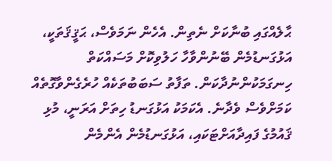ޙާލެއްގައި ބުނާކަށް ނެތިން. އެހެން ނަމަވެސް، ޙަޤީޤަތަކީ، އަޅުގަނޑުމެން ބޭނުންވާހާ ހަލުވިކޮށް މަސައްކަތް ހިނގަމަކުންނުދާކަން. ތަފާތު ސަބަބުތަކެއް ހުރެގެންވާގޮތެއް ކަމަށްވެސް ވެދާނެ. އެކަމަކު އަޅުގަނޑު ހިތަށް އަރަނީ، މުޅި ޤައުމުގެ ފައިދާއަށްޓަކައި، އަޅުގަނޑުމެން އެންމެން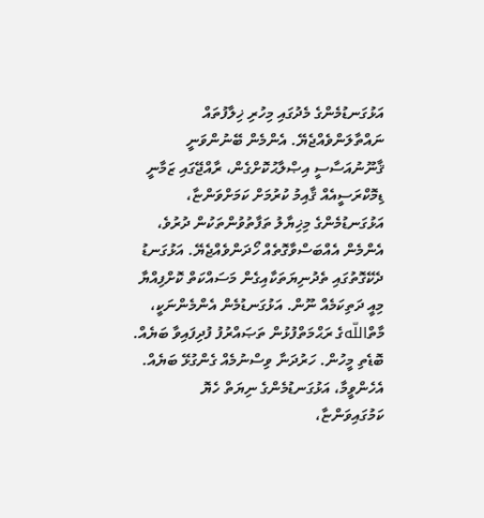އަޅުގަނޑުމެންގެ މެދުގައި މިހުރި ޚިލާފުތައް ނައްތާލަންވެއްޖެޔޭ. އެންމެން ބޭނުންވަނީ ޤާނޫނުއަސާސީ އިޞްލާޙުކޮށްގެން، ރާއްޖޭގައި ޒަމާނީ ޑިމޮކްރަސީއެއް ޤާއިމު ކުރުމަށް ކަމަށްވަންޏާ، އަޅުގަނޑުމެންގެ މިޚިޔާލު ތަފާތުވުންތަކުން ދުރުވެ، އެންމެން އެއްބަސްވާގޮތެއް ހޯދަންވެއްޖެޔޭ. އަޅުގަނޑު ދެކޭގޮތުގައި ތެދުނިޔަތަކާއިގެން މަސައްކަތް ކޮށްފިއްޔާ މިއީ ދަތިކަމެއް ނޫން. އަޅުގަނޑުމެން އެންމެންނަކީ، މާތްاللّهގެ ރަޙްމަތްފުޅުން ތަޞައްރުފު ފުދިފައިވާ ބަޔެއް. ބޮޑެތި މީހުން. ހަރުދަނާ ވިސްނުމެއް ގެންގުޅޭ ބަޔެއް.
އެހެންވީމާ، އަޅުގަނޑުމެންގެ ނިޔަތް ހެޔޮ ކަމުގައިވަންޏާ،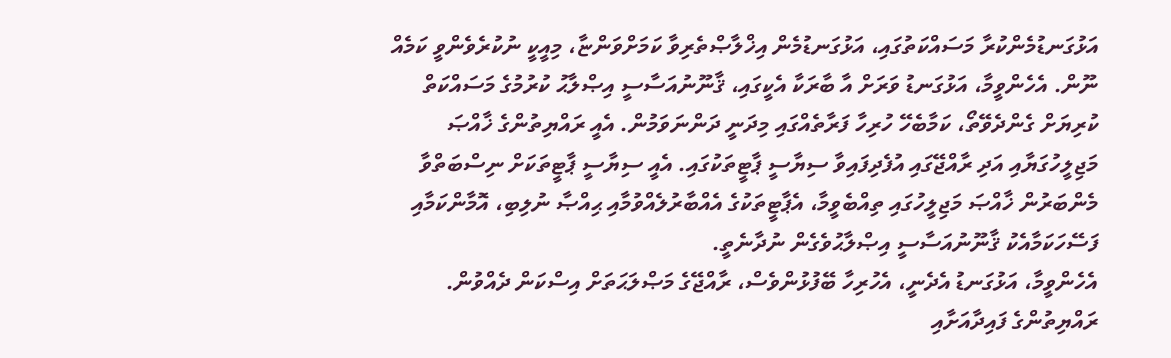އަޅުގަނޑުމެންކުރާ މަސައްކަތުގައި، އަޅުގަނޑުމެން އިޚްލާޞްތެރިވާ ކަމަށްވަންޏާ، މިއީކީ ނުކުރެވެންވީ ކަމެއް ނޫން. އެހެންވީމާ، އަޅުގަނޑު ވަރަށް އާ ބާރަކާ އެކީގައި، ޤާނޫނުއަސާސީ އިޞްލާޙު ކުރުމުގެ މަސައްކަތް ކުރިޔަށް ގެންދެވޭތޯ، ކަމާބެހޭ ހުރިހާ ފަރާތެއްގައި މިދަނީ ދަންނަވަމުން. އެއީ ރައްޔިތުންގެ ޚާއްޞަ މަޖިލީހުގަޔާއި އަދި ރާއްޖޭގައި އުފެދިފައިވާ ސިޔާސީ ޕާޓީތަކުގައި. އެއީ ސިޔާސީ ޕާޓީތަކަށް ނިސްބަތްވާ މެންބަރުން ޚާއްޞަ މަޖިލީހުގައި ތިއްބެވީމާ، އެޕާޓީތަކުގެ އެއްބާރުލެއްވުމާއި ޙިއްޞާ ނުލިބި، އޮމާންކަމާއި ފަސޭހަކަމާއެކު ޤާނޫނުއަސާސީ އިޞްލާޙުވެގެން ނުދާނެތީ.
އެހެންވީމާ، އަޅުގަނޑު އެދެނީ، އެހުރިހާ ބޭފުޅުންވެސް، ރާއްޖޭގެ މަޞްލަޙަތަށް އިސްކަން ދެއްވުން. ރައްޔިތުންގެ ފައިދާއަށާއި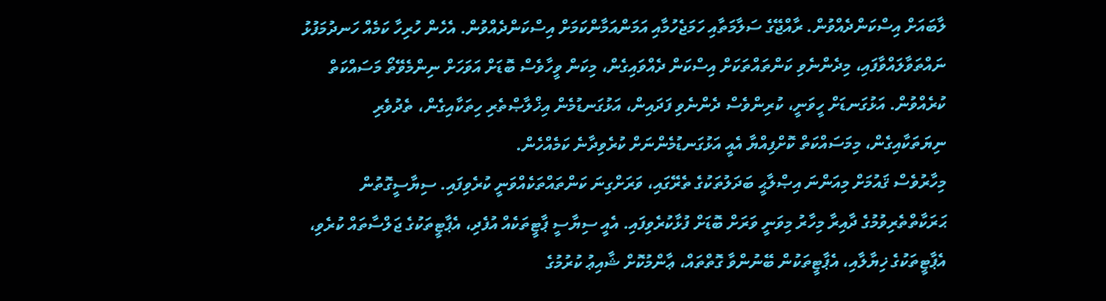ލާބައަށް އިސްކަންދެއްވުން. ރާއްޖޭގެ ސަލާމަތާއި ހަމަޖެހުމާއި އަމަންއަމާންކަމަށް އިސްކަންދެއްވުން. އެހެން ހުރިހާ ކަމެއް ހަނދުމަފުޅު ނައްތަވާލައްވާފައި، މިދެންނެވި ކަންތައްތަކަށް އިސްކަން ދެއްވައިގެން، މިކަން ވީހާވެސް ބޮޑަށް އަވަހަށް ނިންމެވޭތޯ މަސައްކަތް ކުރެއްވުން. އަޅުގަނޑަށް ހީވަނީ، ކުރިންވެސް ދެންނެވި ފަދައިން، އަޅުގަނޑުމެން އިޚްލާޞްތެރި ހިތަކާއިގެން، ތެދުވެރި ނިޔަތަކާއިގެން، މިމަސައްކަތް ކޮށްފިއްޔާ އެއީ އަޅުގަނޑުމެންނަށް ކުރެވިދާނެ ކަމެއްހެން.
މިހާރުވެސް ޤައުމަށް މިއަންނަ އިޞްލާޙީ ބަދަލުތަކުގެ ތެރޭގައި، ވަރަށްގިނަ ކަންތައްތަކެއްވަނީ ކުރެވިފައި. ސިޔާސީގޮތުން ޙަރަކާތްތެރިވުމުގެ ދާއިރާ މިހާރު މިވަނީ ވަރަށް ބޮޑަށް ފުޅާކުރެވިފައި. އެއީ ސިޔާސީ ޕާޓީތަކެއް އުފެދި، އެޕާޓީތަކުގެ ޖަލްސާތައް ކުރެވި، އެޕާޓީތަކުގެ ޚިޔާލާއި، އެޕާޓީތަކުން ބޭނުންވާ ގޮތްތައް، ޢާންމުކޮށް ޝާއިޢު ކުރުމުގެ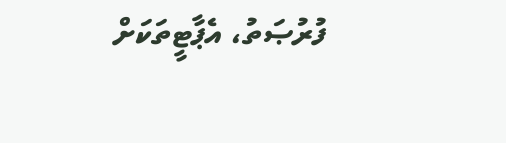ފުރުޞަތު، އެޕާޓީތަކަށް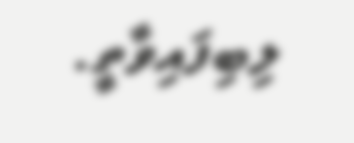ލިބިފައިވާތީ.